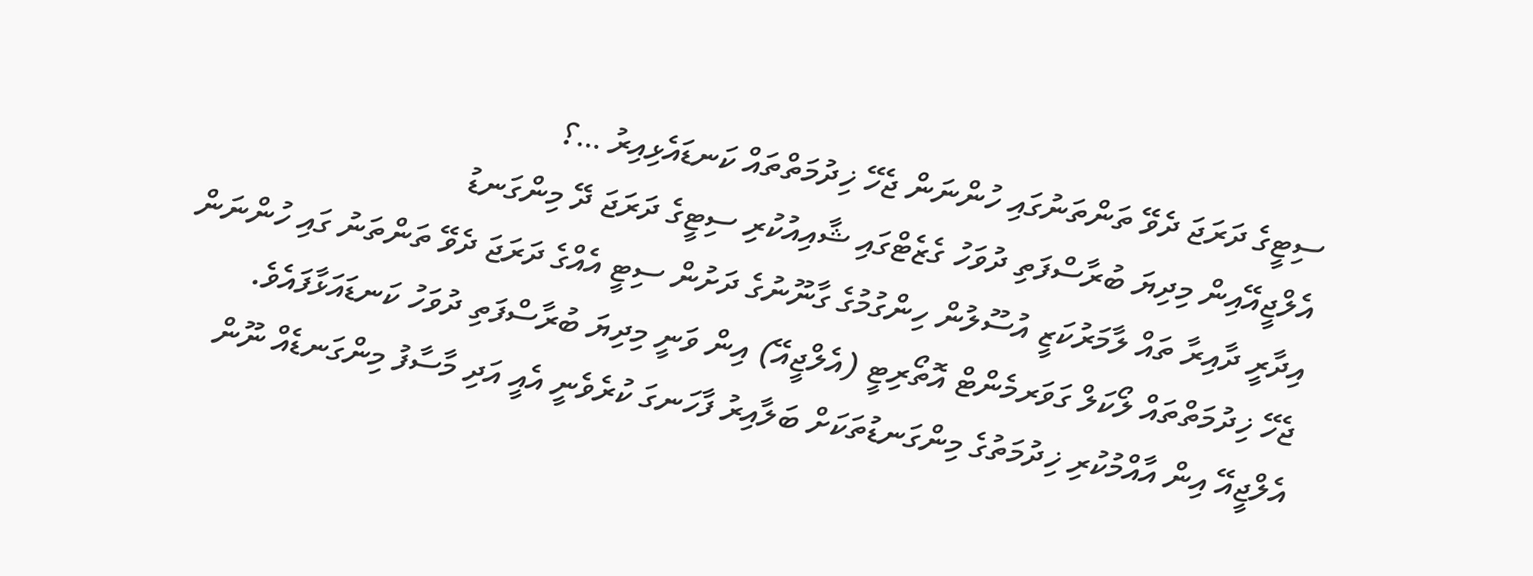ސިޓީގެ ދަރަޖަ ދެވޭ ތަންތަނުގައި ހުންނަން ޖެހޭ ޚިދުމަތްތައް ކަނޑައެޅިއިރު …؟
އެލްޖީއޭއިން މިދިޔަ ބުރާސްފަތި ދުވަހު ގެޒެޓްގައި ޝާއިއުކުރި ސިޓީގެ ދަރަޖަ ދޭ މިންގަނޑު
އިދާރީ ދާއިރާ ތައް ލާމަރުކަޒީ އުސޫލުން ހިންގުމުގެ ގާނޫނުގެ ދަށުން ސިޓީ އެއްގެ ދަރަޖަ ދެވޭ ތަންތަނު ގައި ހުންނަން ޖެހޭ ޚިދުމަތްތައް ލޯކަލް ގަވަރމެންޓް އޮތޯރިޓީ (އެލްޖީއޭ) އިން ވަނީ މިދިޔަ ބުރާސްފަތި ދުވަހު ކަނޑައަޅާފައެވެ. އެލްޖީއޭ އިން އާއްމުކުރި ޚިދުމަތުގެ މިންގަނޑުތަކަށް ބަލާއިރު ފާހަނގަ ކުރެވެނީ އެއީ އަދި މާސާފު މިންގަނޑެއް ނޫން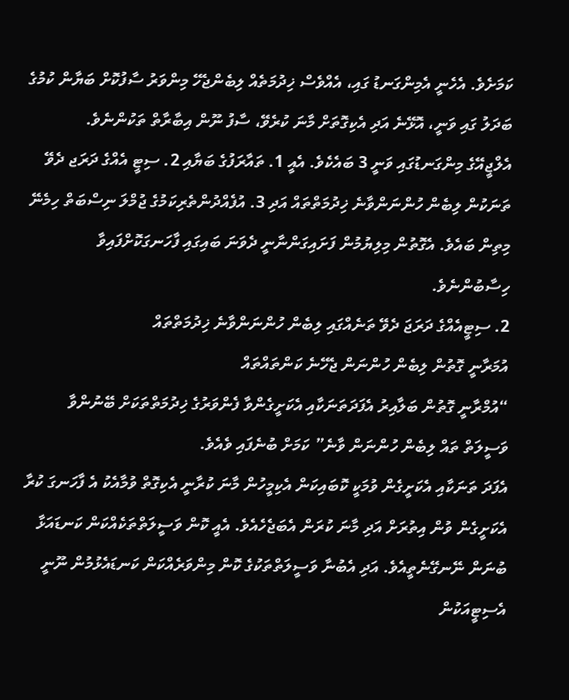ކަމަށެވެ. އެހެނީ އެމިންގަނޑު ގައި، އެއްވެސް ޚިދުމަތެއް ލިބެންޖެހޭ މިންވަރު ސާފުކޮށް ބަޔާން ކުމުގެ ބަދަލު ގައި ވަނީ، އޮޅޭނެ އަދި އެކިގޮތަށް މާނަ ކުރެވޭ، ސާފު ނޫން އިބާރާތް ތަކުންނެވެ.
އެލްޖީއޭގެ މިންގަނޑުގައި ވަނީ 3 ބައެކެވެ. އެއީ 1. ތައާރަފުގެ ބަޔާއި 2. ސިޓީ އެއްގެ ދަރަޖ ދެވޭ ތަނަކުން ލިބެން ހުންނަންވާނެ ޚިދުމަތްތައް އަދި 3. އުފެއްދުންތެރިކަމުގެ ޖުމްލަ ނިސްބަތް ހިމެނޭ މިތިން ބައެވެ. އެގޮތުން މިލިޔުމުން ފަށައިގަންނާނީ ދެވަނަ ބައިގައި ފާހަނގަކޮށްފައިވާ ހިސާބުންނެވެ.
2. ސިޓީއެއްގެ ދަރަޖަ ދެވޭ ތަނެއްގައި ލިބެން ހުންނަންވާނެ ޚިދުމަތްތައް
އުމަރާނީ ގޮތުން ލިބެން ހުންނަން ޖެހޭނެ ކަންތައްތައް
“އުމްރާނީ ގޮތުން ބަލާއިރު އެފަދަތަނަކާއި އެކަށީގެންވާ ފެންވަރުގެ ޚިދުމަތްތަކަށް ބޭނުންވާ ވަސީލަތް ތައް ލިބެން ހުންނަން ވާނެ” ކަމަށް ބުނެފައި ވެއެވެ.
އެފަދަ ތަނަކާއި އެކަށީގެން ވުމަކީ ކޮބައިކަން އެކިމީހުން މާނަ ކުރާނީ އެކިގޮތް ވުމާއެކު އެ ފާހަނގަ ކުރާ އެކަށީގެން ވުން އިތުރަށް އަދި މާނަ ކުރަން އެބަޖެހެއެވެ. އެއީ ކޮން ވަސީލަތްތަކެއްކަން ކަނޑައަޅާ ބުނަން ނޭނގޭނެތީއެވެ. އަދި އެބުނާ ވަސީލަތްތަކުގެ ކޮން މިންވަރެއްކަން ކަނޑައެޅުމުން ނޫނީ އެސިޓީއަކުން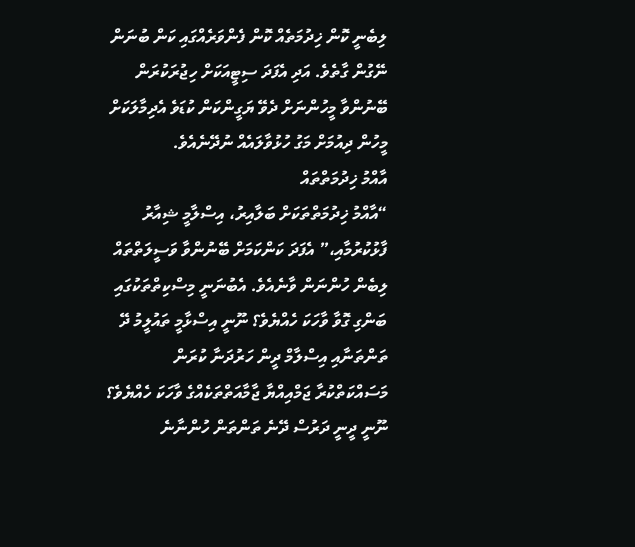ލިބެނީ ކޮން ޚިދުމަތެއް ކޮން ފެންވަރެއްގައި ކަން ބުނަން ނޭގުން ގާތެވެ. އަދި އެފަދަ ސިޓީއަކަށް ހިޖުރަކުރަން ބޭނުންވާ މީހުންނަށް ދެވޭ ޔަގީންކަން ކުޑަވެ އެދިމާލަކަށް މީހުން ދިއުމަށް މަގު ހުޅުވާލައެއް ނުދޭނެއެވެ.
އާއްމު ޚިދުމަތްތައް
“އާއްމު ޚިދުމަތްތަކަށް ބަލާއިރު، އިސްލާމީ ޝިއާރު ފާޅުކުރުމާއި،” އެފަދަ ކަންކަމަށް ބޭނުންވާ ވަސީލަތްތައް ލިބެން ހުންނަން ވާނެއެވެ. އެބުނަނީ މިސްކިތްތަކުގައި ބަންގި ގޮވާ ވާހަކަ ހެއްޔެވެ؟ ނޫނީ އިސްޅާމީ ތައުލީމު ދޭ ތަންތަނާއި އިސްލާމް ދީން ހަރުދަނާ ކުރަން މަސައްކަތްކުރާ ޖަމްއިއްޔާ ޖާމާއަތްތަކެއްގެ ވާހަކަ ހެއްޔެވެ؟ ނޫނީ ދީނީ ދަރުސް ދޭނެ ތަންތަން ހުންނާނެ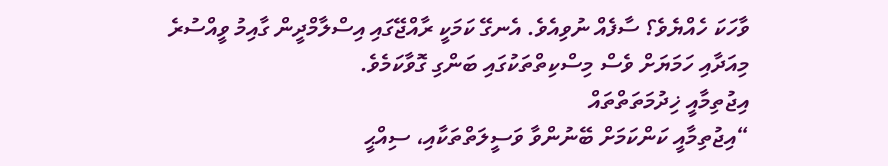ވާހަކަ ހެއްޔެވެ؟ ސާފެއް ނުވިއެވެ. އެނގޭ ކަމަކީ ރާއްޖޭގައި އިސްލާމްދީން ގާއިމު ވީއްސުރެ މިއަދާއި ހަމަޔަށް ވެސް މިސްކިތްތަކުގައި ބަންގި ގޮވާކަމެވެ.
އިޖުތިމާއީ ޚިދުމަތަތްތައް
“އިޖުތިމާއީ ކަންކަމަށް ބޭނުންވާ ވަސީލަތްތަކާއި، ސިއްޙީ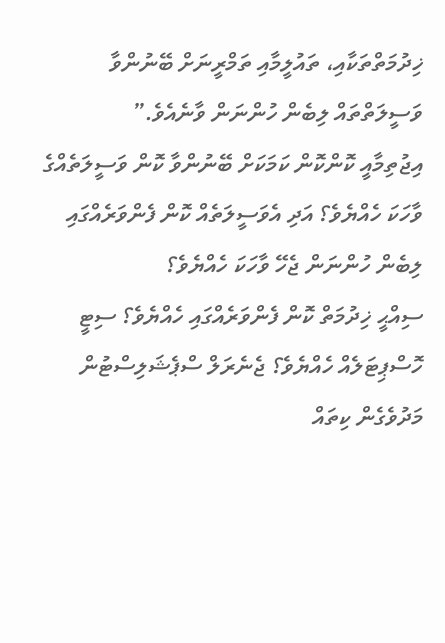ޚިދުމަތްތަކާއި، ތައުލީމާއި ތަމްރީނަށް ބޭނުންވާ ވަސީލަތްތައް ލިބެން ހުންނަން ވާނެއެވެ.”
އިޖުތިމާއީ ކޮންކޮން ކަމަކަށް ބޭނުންވާ ކޮން ވަސީލަތެއްގެ ވާހަކަ ހެއްޔެވެ؟ އަދި އެވަސީލަތެއް ކޮން ފެންވަރެއްގައި ލިބެން ހުންނަން ޖެހޭ ވާހަކަ ހެއްޔެވެ؟
ސިއްޙީ ޚިދުމަތް ކޮން ފެންވަރެއްގައި ހެއްޔެވެ؟ ސިޓީ ހޮސްޕިޓަލެއް ހެއްޔެވެ؟ ޖެނެރަލް ސްޕެޝަލިސްޓުން މަދުވެގެން ކިތައް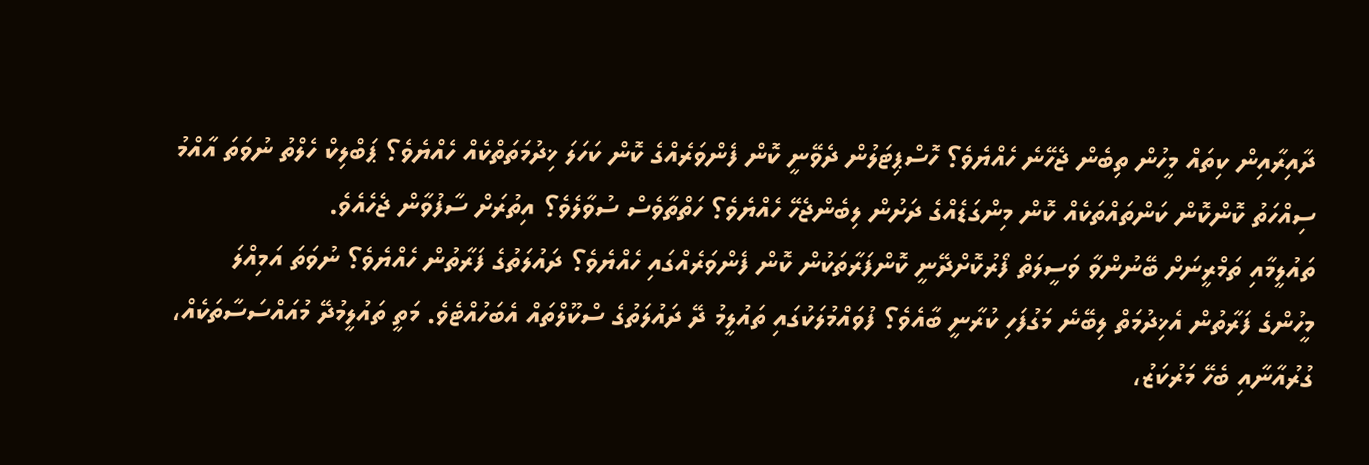ދާއިރާއިން ކިތައް މީހުން ތިބެން ޖެހޭނެ ހެއްޔެވެ؟ ހޮސްޕިޓަލުން ދެވޭނީ ކޮން ފެންވަރެއްގެ ކޮން ކަހަލަ ޚިދުމަތަތްކެއް ހެއްޔެވެ؟ ޕަބްލިކް ހެލްތު ނުވަތަ އާއްމު ސިއްހަތު ކޮންކޮން ކަންތައްތަކެއް ކޮން މިންގަޑެއްގެ ދަށުން ލިބެންޖެހޭ ހެއްޔެވެ؟ ހަތްތާވެސް ސުވާލެވެ؟ އިތުރަށް ސާފުވާން ޖެހެއެވެ.
ތައުލީމާއި ތަމްރީނަށް ބޭނުންވާ ވަސީލަތް ފޯރުކޮށްދޭނީ ކޮންފަރާތަކުން ކޮން ފެންވަރެއްގައި ހެއްޔެވެ؟ ދައުލަތުގެ ފަރާތުން ހެއްޔެވެ؟ ނުވަތަ އަމިއްލަ މީހުންގެ ފަރާތުން އެޚިދުމަތް ލިބޭނެ މަގުފަހި ކުރާނީ ބާއެވެ؟ ފުވައްމުލަކުގައި ތައުލީމު ދޭ ދައުލަތުގެ ސްކޫލްތައް އެބަހުއްޓެވެ. މަތީ ތައުލީމުދޭ މުއައްސަސާތަކެއް، ގުރުއާނާއި ބެހޭ މަރުކަޒު،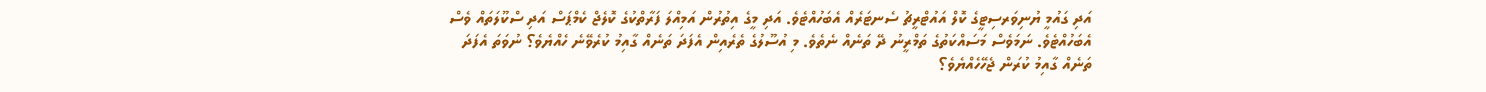އަދި ގައުމީ ޔުނިވަރސިޓީގެ ކޮލް އައުޓްރީޗު ސެނޓަރެއް އެބަހުއްޓެވެ. އަދި މީގެ އިތުރުން އަމިއްލަ ފަރާތްކުގެ ކޮލެޖް ކެމްޕަސް އަދި ސްކޫލަތައް ވެސް އެބަހުއްޓެވެ. ނަމަވެސް މަސައްކަތުގެ ތަމްރީނު ދޭ ތަނެއް ނެތެވެ. މި އުސޫލުގެ ތެރެއިން އެފަދަ ތަނެއް ގާއިމު ކުރެވޭނެ ހެއްޔެވެ؟ ނުވަތަ އެފަދަ ތަނެއް ގާއިމު ކުރަން ޖެހޭހެއްޔެވެ؟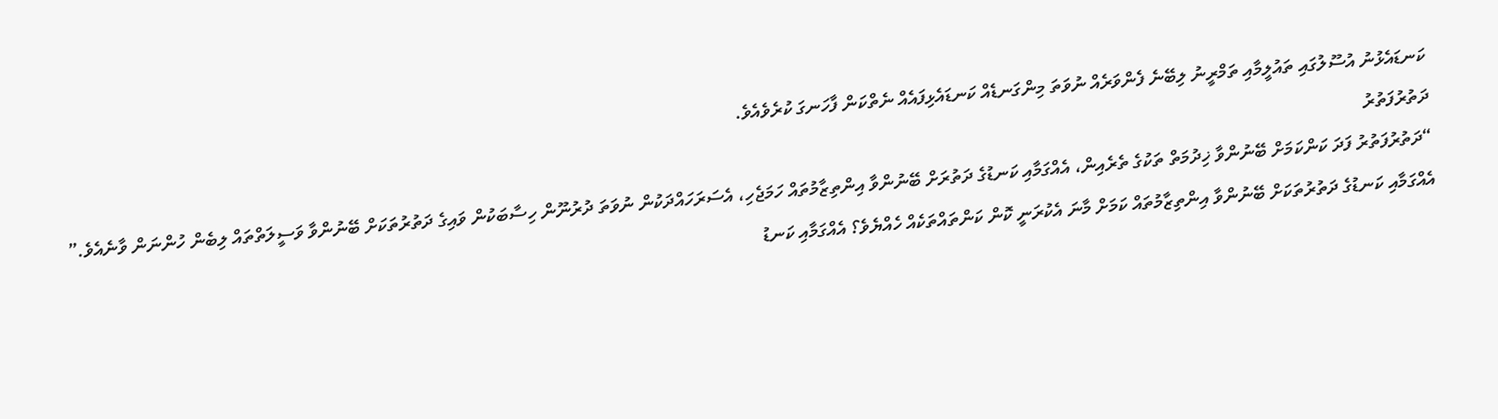ކަނޑައެޅުނު އުސޫލުގައި ތައުލީމާއި ތަމްރީނު ލިބޭނެ ފެންވަރެއް ނުވަތަ މިންގަނޑެއް ކަނޑައެޅިފައެއް ނެތްކަން ފާހަނގަ ކުރެވެއެވެ.
ދަތުރުފަތުރު
“ދަތުރުފަތުރު ފަދަ ކަންކަމަށް ބޭނުންވާ ޚިދުމަތް ތަކުގެ ތެރެއިން، އެއްގަމާއި ކަނޑުގެ ދަތުރަށް ބޭނުންވާ އިންތިޒާމުތައް ހަމަޖެހި، އެސަރަހައްދަކުން ނުވަތަ ދުރުނޫން ހިސާބަކުން ވައިގެ ދަތުރުތަކަށް ބޭނުންވާ ވަސީލަތްތައް ލިބެން ހުންނަން ވާނެއެވެ.”
އެއްގަމާއި ކަނޑުގެ ދަތުރުތަކަށް ބޭނުންވާ އިންތިޒާމުތައް ކަމަށް މާނަ އެކުރަނީ ކޮން ކަންތައްތަކެއް ހެއްޔެވެ؟ އެއްގަމާއި ކަނޑު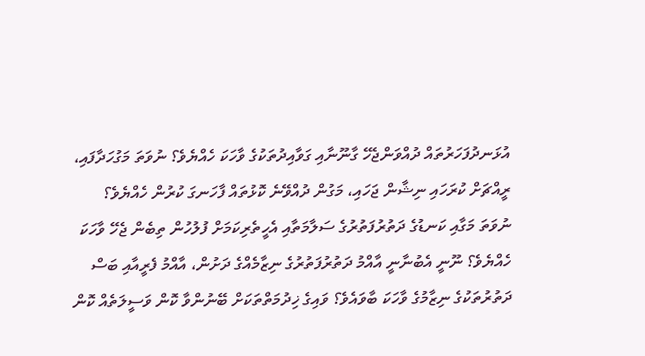އުޅަނދުފަހަރުތައް ދުއްވަންޖެހޭ ގާނޫނާއި ގަވާއިދުތަކުގެ ވާހަކަ ހެއްޔެވެ؟ ނުވަތަ މަގުހަދާފައި، ރީއްޗަށް ކުރަހައި ނިޝާން ޖަހައި، މަގުން ދުއްވޭނެ ކޮޅުތައް ފާހަނގަ ކުރުން ހެއްޔެވެ؟ ނުވަތަ މަގާއި ކަނޑުގެ ދަތުރުފަތުރުގެ ސަލާމަތާއި އެހީތެރިކަމަށް ފުލުހުން ތިބެން ޖެހޭ ވާހަކަ ހެއްޔެވެ؟ ނޫނީ އެބުނާނީ އާއްމު ދަތުރުފަތުރުގެ ނިޒާމެއްގެ ދަށުން، އާއްމު ފެރީއާއި ބަސް ދަތުރުތަކުގެ ނިޒާމުގެ ވާހަކަ ބާވައެވެ؟ ވައިގެ ޚިދުމަތްތަކަށް ބޭނުންވާ ކޮން ވަސީލަތެއް ކޮން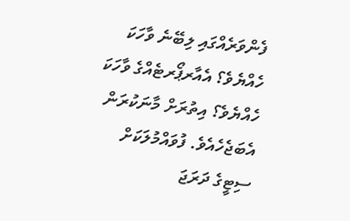ފެންވަރެއްގައި ލިބޭނެ ވާހަކަ ހެއްޔެވެ؟ އެއާރޕޯރޓެއްގެ ވާހަކަ ހެއްޔެވެ؟ އިތުރަށް މާނަކުރަން އެބަޖެހެއެވެ. ފުވައްމުލަކަށް ސިޓީގެ ދަރަޖަ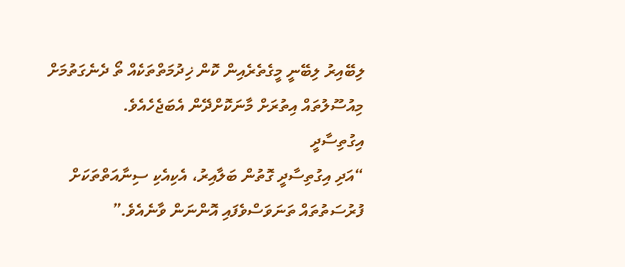ލިބޭއިރު ލިބޭނީ މީގެތެރެއިން ކޮން ޚިދުމަތްތަކެއް ތޯ ދެނެގަތުމަށް މިއުސޫލުތައް އިތުރަށް މާނަކޮށްދޭން އެބަޖެހެއެވެ.
އިގުތިސާދީ
“އަދި އިގުތިސާދީ ގޮތުން ބަލާއިރު، އެކިއެކި ސިނާއަތްތަކަށް ފުރުސަތުތައް ތަނަވަސްވެފައި އޮންނަން ވާނެއެވެ.”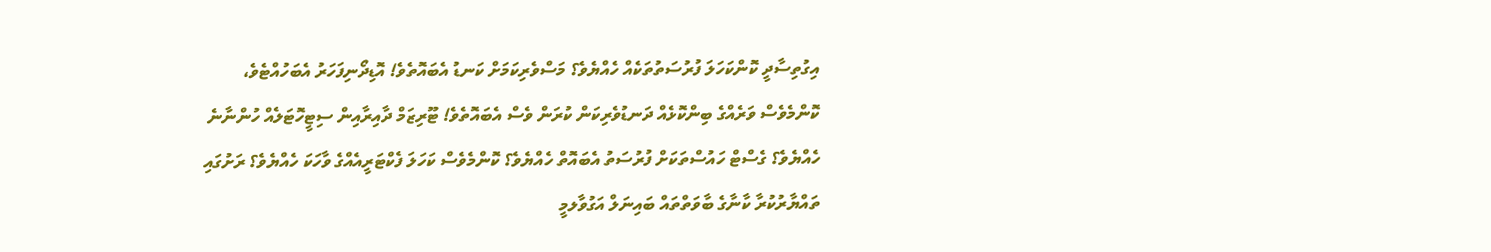އިގުތިސާދީ ކޮންކަހަލަ ފުރުސަތުތަކެއް ހެއްޔެވެ؟ މަސްވެރިކަމަށް ކަނޑު އެބައޮތެވެ! އޮޑިދޯނިފަހަރު އެބަހުއްޓެވެ، ކޮންމެވެސް ވަރެއްގެ ބިންކޮޅެއް ދަނޑުވެރިކަން ކުރަން ވެސް އެބައޮތެވެ! ޓޫރިޒަމް ދާއިރާއިން ސިޓީހޮޓަލެއް ހުންނާނެ ހެއްޔެވެ؟ ގެސްޓް ހައުސްތަކަށް ފުރުސަތު އެބައޮތް ހެއްޔެވެ؟ ކޮންމެވެސް ކަހަލަ ފެކްޓަރީއެއްގެ ވާހަކަ ހެއްޔެވެ؟ ރަށުގައި ތައްޔާރުކުރާ ކާނާގެ ބާވަތްތައް ބައިނަލް އަގުވާލމީ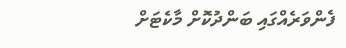ފެންވަރެއްގައި ބަންދުކޮށް މާކެޓަށް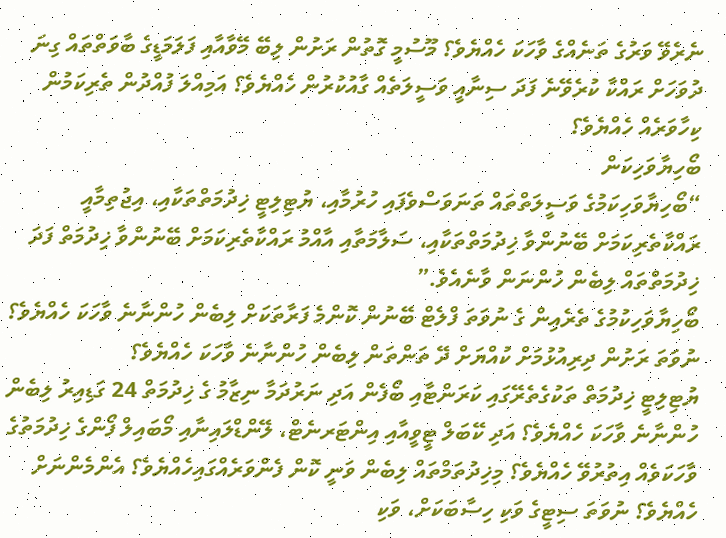ނެރެވޭ ވަރުގެ ތަނެއްގެ ވާހަކަ ހެއްޔެވެ؟ މޫސުމީ ގޮތުން ރަށުން ލިބޭ މޭވާއާއި ފަލަމަޑީގެ ބާވަތްތައް ގިނަ ދުވަހަށް ރައްކާ ކުރެވޭނެ ފަދަ ސިނާއީ ވަސީލަތެއް ގާއުކުރުން ހެއްޔެވެ؟ އަމިއްލަ ފުއްދުން ތެރިކަމުން ކިހާވަރެއް ހެއްޔެވެ؟
ބޯހިޔާވަހިކަން
“ބޯހިޔާވަހިކަމުގެ ވަސީލަތްތައް ތަނަވަސްވެފައި ހުރުމާއި، ޔުޓިލިޓީ ޚިދުމަތްތަކާއި، އިޖުތިމާއީ ރައްކާތެރިކަމަށް ބޭނުންވާ ޚިދުމަތްތަކާއި، ސަލާމަތާއި އާއްމު ރައްކާތެރިކަމަށް ބޭނުންވާ ޚިދުމަތް ފަދަ ޚިދުމަތްތައް ލިބެން ހުންނަން ވާނެއެވެ.”
ބޯހިޔާވަހިކުމުގެ ތެރެއިން ގެ ނުވަތަ ފްލެޓް ބޭނުން ކޮންމެ ފަރާތަކަށް ލިބެން ހުންނާނެ ވާހަކަ ހެއްޔެވެ؟ ނުވަތަ ރަށުން ދިރިއުޅުމަށް ކުއްޔަށް ދޭ ތަންތަން ލިބެން ހުންނާނެ ވާހަކަ ހެއްޔެވެ؟
ޔުޓިލިޓީ ޚިދުމަތް ތަކުގެތެރޭގައި ކަރަންޓާއި ބޯފެން އަދި ނަރުދަމާ ނިޒާމު ގެ ޚިދުމަތް 24 ގަޑިއިރު ލިބެން ހުންނާނެ ވާހަކަ ހެއްޔެވެ؟ އަދި ކޭބަލް ޓީވީއާއި އިންޓަރނެޓް، ލޭންޑްލައިނާއި މޯބައިލް ފޯންގެ ޚިދުމަތުގެ ވާހަކަވެއް އިތުރުވޭ ހެއްޔެވެ؟ މިޚިދުތަމްތައް ލިބެން ވަނީ ކޮން ފެންވަރެއްގައިހެއްޔެވެ؟ އެންމެންނަށް ހެއްޔެވެ؟ ނުވަތަ ސިޓީގެ ވަކި ހިސާބަކަށް، ވަކި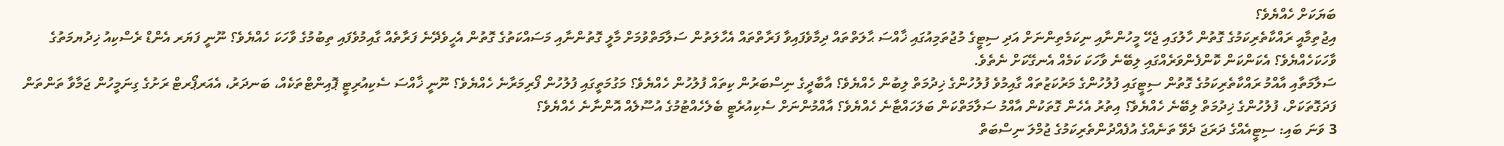ބަޔަކަށް ހެއްޔެވެ؟
އިޖުތިމާއީ ރައްކާތެރިކަމުގެ ގޮތުން ހާލުގައި ޖެހޭ މީހުންނާއި ނިކަމެތިންނަށް އަދި ސިޓީގެ މުޖުތަމިއުގައި ޚާއްސަ ޙާލަތްތައް ދިމާވެފައިވާ ފަރާތްތައް އެހާލަތުން ސަލާމަތްވުމަށް މާލީ ގޮތުންނާއި މަސައްކަތުގެ ގޮތުން އެހީވެދޭނެ ފަރާތެއް ގާއިމުވެފައި ތިބުމުގެ ވާހަކަ ހެއްޔެވެ؟ ނޫނީ ފަޔަރ އެންޑް ރެސްކިއު ޚިދުޔމަތުގެ ވާހަކަހެއްޔެވެ؟ އެކަންކަން ކޮންފެންވަރެއްގައި ލިބޭނެ ވާހަކަ ކަމެއް އެނގޭކަށް ނެތެވެ.
ސަލާމަތާއި އާއްމު ރައްކާތެރިކަމުގެ ގޮތުން ސިޓީގައި ފުލުހުންގެ މަރުކަޒުތައް ގާއިމުވެ ފުލުހުންގެ ޚިދުމަތް ލިބުން ހެއްޔެވެ؟ އާބާދީގެ ނިސްބަރުން ކިތައް ފުލުހުން ހެއްޔެވެ؟ މަގުމަތީގައި ފުލުހުން ފޯރިމަރާނެ ހެއްޔެވެ؟ ނޫނީ ޚާއްސަ ސެކިއުރިޓީ ޕޮއިންޓްތަކެއް، ބަނދަރު، އެއަރޕޯރޓް ރަށުގެ ގިނަމީހުން ޖަމާވާ ތަންތަން ފަދަގޮތަކަށް، ފުލުހުންގެ ޚިދުމަތް ލިބޭނެ ހެއްޔެވެ؟ އިތުރު އެހެން ގޮތަކުން އާއްމު ސަލާމަތްކަން ބަލަހައްޓާނެ ހެއްޔެވެ؟ އާއްމުންނަށް ސެކިއުރެޓީ ބެލެހެއްޓުމުގެ އުސޫލެއް އޮންނާނެ ހެއްޔެވެ؟
3 ވަނަ ބައި: ސިޓީއެއްގެ ދަރަޖަ ދެވޭ ތަނެއްގެ އުފެއްދުންތެރިކަމުގެ ޖުމްލަ ނިސްބަތް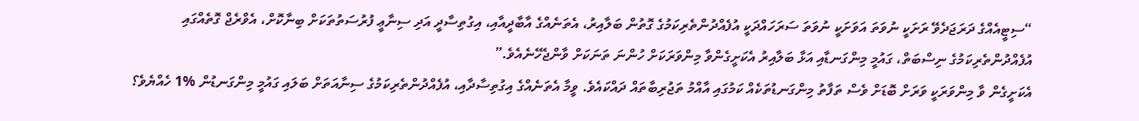“ސިޓީއެއްގެ ދަރަޖަދެވޭ ރަށަކީ ނުވަތަ އަވަށަކީ ނުވަތަ ސަރަހައްދަކީ އުފެއްދުންތެރިކަމުގެ ގޮތުން ބަލާއިރު، އެތަނެއްގެ އާބާދީއާއި، އިގުތިސާދީ އަދި ސިނާޢީ ފުރުސަތުތަކަށް ބިނާކޮށް، އެވްރެޖް ގޮތެއްގައި އުފެއްދުންތެރިކަމުގެ ނިސްބަތް، ގައުމީ މިންގަނޑާއި އަޅާ ބަލާއިރު އެކަށީގެންވާ މިންވަރަކަށް ހުންނަ ތަނަކަށް ވާންޖެހޭނެއެވެ.”
އެކަށީގެން ވާ މިންވަރަކީ ވަރަށް ބޮޑަށް ވެސް ތަފާތު މިންގަނޑުތަކެއް ކަމުގައި އާއްމު ތަޖުރިބާތައް ދައްކައެވެ. ވީމާ އެތަނެއްގެ އިގުތިސާދާއި، އުފެއްދުންތެރިކަމުގެ ސިނާއަތަށް ބަލައި ގައުމީ މިންގަނޑުން %1 ހެއްޔެވެ؟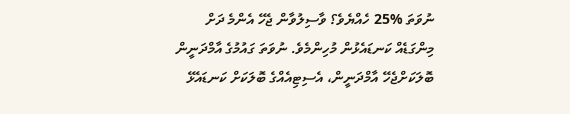ނުވަތަ %25 ހެއްޔެވެ؟ ވާސިލުވާން ޖެހޭ އެންމެ ދަށް މިންގަޑެއް ކަނޑައެޅުން މުހިންމެވެ. ނުވަތަ ގައުމުގެ އާމްދަނީން ބޮލަކަށްޖެހޭ އާމްދަނީން، އެސިޓިއެއްގެ ބޮލަކަށް ކަނޑައެޅޭ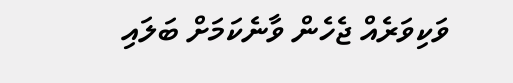ވަކިވަރެއް ޖެހެން ވާނެކަމަށް ބަލައި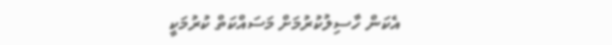އެކަން ހާސިލުކުރުމަށް މަސައްކަތް ކުރުމަކީ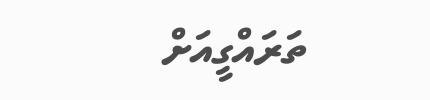ތަރައްގީއަށް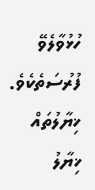ހުޅުވާލެވޭ ފުރުސަތެކެވެ.
ޚިޔާލުތައް
ޚިޔާލު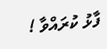ފާޅު ކުރައްވާ !